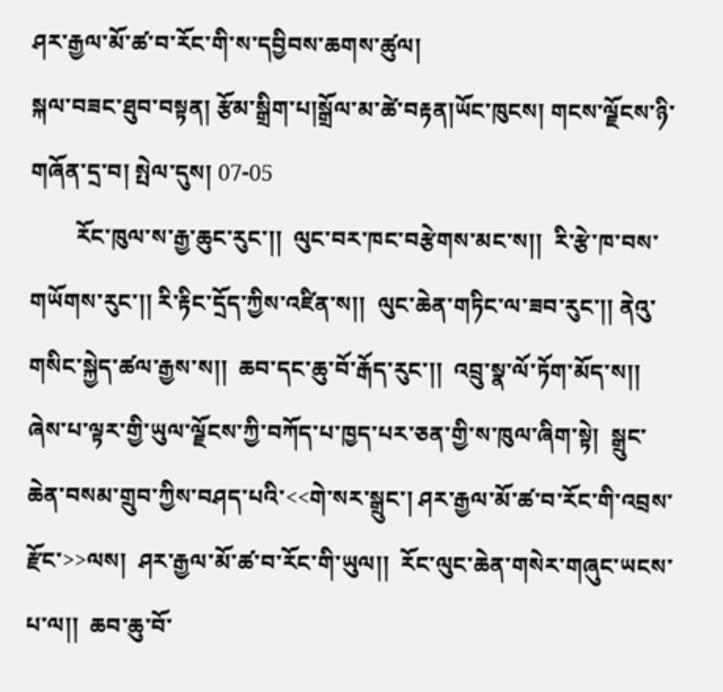ཤར་རྒྱལ་མོ་ཚ་བ་རོང་གི་ས་དབྱིབས་ཆགས་ཚུལ།
སྐལ་བཟང་ཐུབ་བསྟན། རྩོམ་སྒྲིག་པ།སྒྲོལ་མ་ཚེ་བརྟན།ཡོང་ཁུངས། གངས་ལྗོངས་ཉི་གཞོན་དྲ་བ། སྤེལ་དུས། 07-05
        རོང་ཁུལ་ས་རྒྱ་ཆུང་རུང་།།  ལུང་བར་ཁང་བརྩེགས་མང་ས།།  རི་རྩེ་ཁ་བས་གཡོགས་རུང་།། རི་རྟིང་དྲོད་ཀྱིས་འཛིན་ས།།  ལུང་ཆེན་གཏིང་ལ་ཟབ་རུང་།། ནེའུ་གསིང་སྐྱེད་ཚལ་རྒྱས་ས།།  ཆབ་དང་ཆུ་བོ་རྒོད་རུང་།།  འབྲུ་སྣ་ལོ་ཏོག་མོད་ས།།  ཞེས་པ་ལྟར་གྱི་ཡུལ་ལྗོངས་ཀྱི་བཀོད་པ་ཁྱད་པར་ཅན་གྱི་ས་ཁུལ་ཞིག་སྟེ།  སྒྲུང་ཆེན་བསམ་གྲུབ་ཀྱིས་བཤད་པའི་<<གེ་སར་སྒྲུང་། ཤར་རྒྱལ་མོ་ཚ་བ་རོང་གི་འབྲས་རྫོང་>>ལས།  ཤར་རྒྱལ་མོ་ཚ་བ་རོང་གི་ཡུལ།།  རོང་ལུང་ཆེན་གསེར་གཞུང་ཡངས་པ་ལ།།  ཆབ་ཆུ་བོ་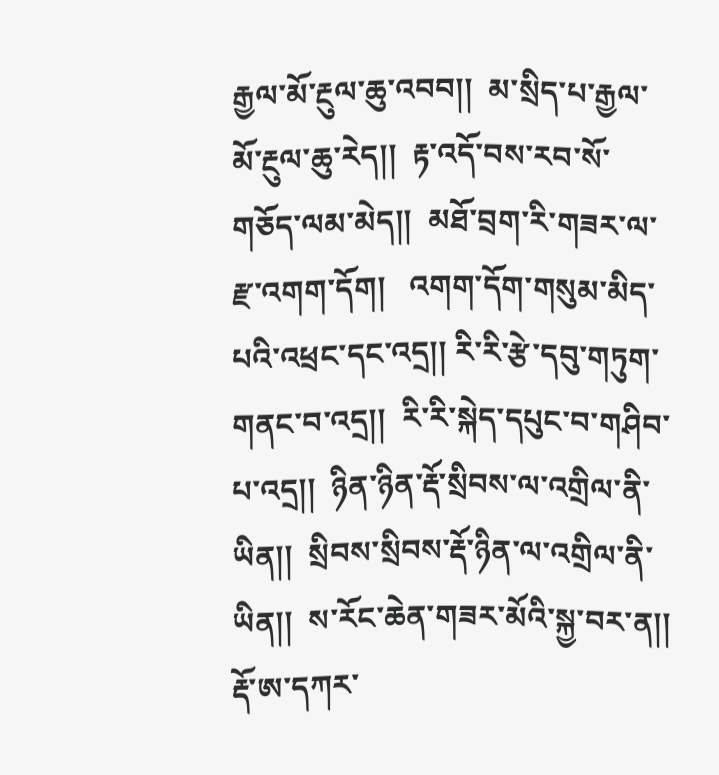རྒྱལ་མོ་རྔུལ་ཆུ་འབབ།།  མ་སྲིད་པ་རྒྱལ་མོ་རྔུལ་ཆུ་རེད།།  རྟ་འདོ་བས་རབ་སོ་གཅོད་ལམ་མེད།།  མཐོ་བྲག་རི་གཟར་ལ་རྫ་འགག་དོག།   འགག་དོག་གསུམ་མིད་པའི་འཕྲང་དང་འདྲ།། རི་རི་རྩེ་དབུ་གཏུག་གནང་བ་འདྲ།།  རི་རི་སྐེད་དཔུང་བ་གཤིབ་པ་འདྲ།།  ཉིན་ཉིན་རྡོ་སྲིབས་ལ་འགྲིལ་ནི་ཡིན།།  སྲིབས་སྲིབས་རྡོ་ཉིན་ལ་འགྲིལ་ནི་ཡིན།།  ས་རོང་ཆེན་གཟར་མོའི་སྐྱ་བར་ན།།  རྡོ་ཨ་དཀར་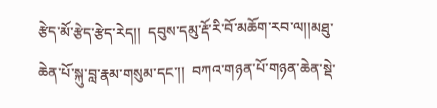རྩེད་མོ་རྩེད་རྩེད་རེད།།  དབུས་དམུ་རྡོ་རི་བོ་མཆོག་རབ་ལ།།མཐུ་ཆེན་པོ་སྐུ་བླ་རྣམ་གསུམ་དང་།།  བཀའ་གཉན་པོ་གཉན་ཆེན་སྡེ་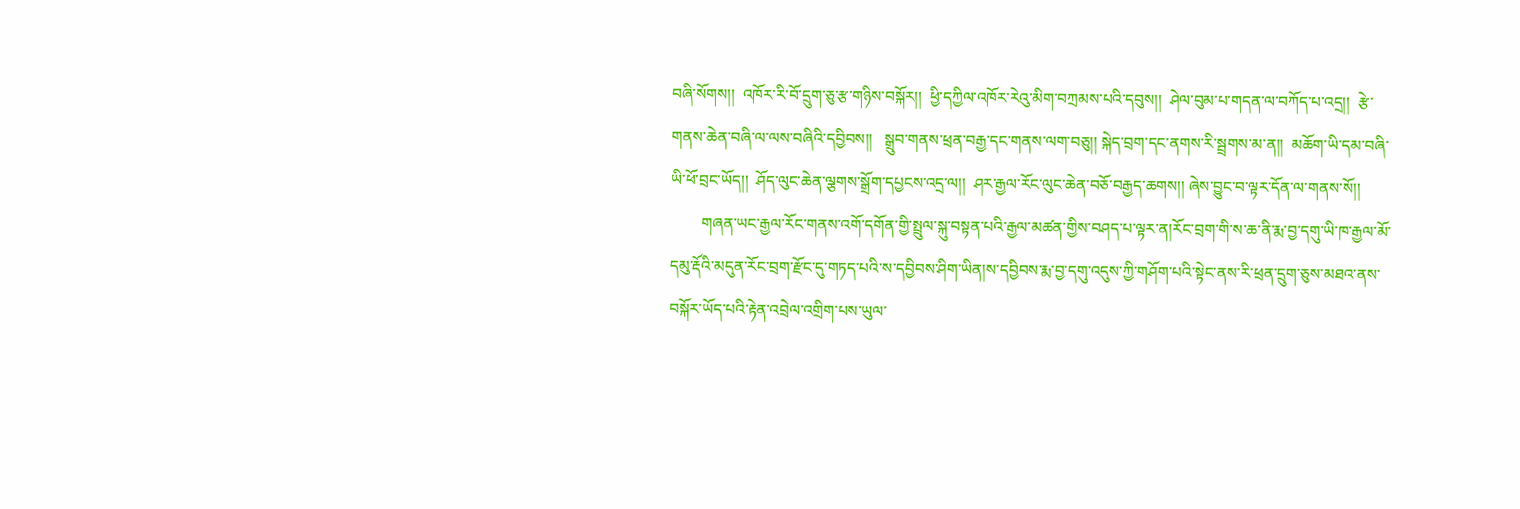བཞི་སོགས།།  འཁོར་རི་བོ་དྲུག་ཅུ་རྩ་གཉིས་བསྐོར།།  ཕྱི་དཀྱིལ་འཁོར་རེའུ་མིག་བཀྲམས་པའི་དབུས།།  ཤེལ་བུམ་པ་གདན་ལ་བཀོད་པ་འདྲ།།  རྩེ་གནས་ཆེན་བཞི་ལ་ལས་བཞིའི་དབྱིབས།།   སྒྲུབ་གནས་ཕྲན་བརྒྱ་དང་གནས་ལག་བཅུ།། སྐེད་བྲག་དང་ནགས་རི་སྦྲགས་མ་ན།།  མཆོག་ཡི་དམ་བཞི་ཡི་ཕོ་བྲང་ཡོད།།  ཤོད་ལུང་ཆེན་ལྕགས་སྒྲོག་དཔྱངས་འདྲ་ལ།།  ཤར་རྒྱལ་རོང་ལུང་ཆེན་བཅོ་བརྒྱད་ཆགས།། ཞེས་བྱུང་བ་ལྟར་དོན་ལ་གནས་སོ།།
        གཞན་ཡང་རྒྱལ་རོང་གནས་འགོ་དགོན་གྱི་སྤྲུལ་སྐུ་བསྟན་པའི་རྒྱལ་མཚན་གྱིས་བཤད་པ་ལྟར་ན།རོང་བྲག་གི་ས་ཆ་ནི་རྨ་བྱ་དགུ་ཡི་ཁ་རྒྱལ་མོ་དམུ་རྡོའི་མདུན་རོང་བྲག་རྫོང་དུ་གཏད་པའི་ས་དབྱིབས་ཤིག་ཡིན།ས་དབྱིབས་རྨ་བྱ་དགུ་འདུས་ཀྱི་གཤོག་པའི་སྟེང་ནས་རི་ཕྲན་དྲུག་ཅུས་མཐའ་ནས་བསྐོར་ཡོད་པའི་རྟེན་འབྲེལ་འགྲིག་པས་ཡུལ་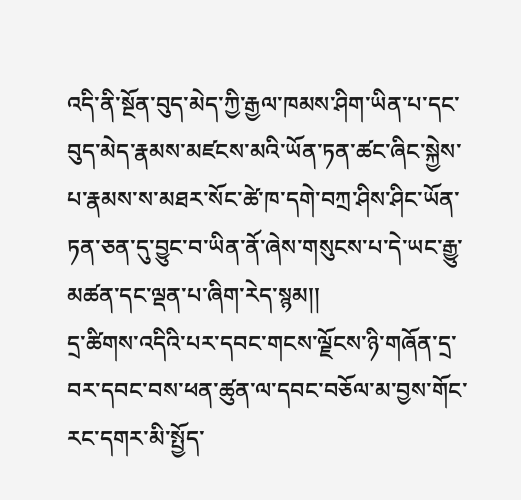འདི་ནི་སྔོན་བུད་མེད་ཀྱི་རྒྱལ་ཁམས་ཤིག་ཡིན་པ་དང་བུད་མེད་རྣམས་མཛངས་མའི་ཡོན་ཏན་ཚང་ཞིང་སྐྱེས་པ་རྣམས་ས་མཐར་སོང་ཚེ་ཁ་དགེ་བཀྲ་ཤིས་ཤིང་ཡོན་ཏན་ཅན་དུ་བྱུང་བ་ཡིན་ནོ་ཞེས་གསུངས་པ་དེ་ཡང་རྒྱུ་མཚན་དང་ལྡན་པ་ཞིག་རེད་སྙམ།།
དྲ་ཚིགས་འདིའི་པར་དབང་གངས་ལྗོངས་ཉི་གཞོན་དྲ་བར་དབང་བས་ཕན་ཚུན་ལ་དབང་བཅོལ་མ་བྱས་གོང་རང་དགར་མི་སྤྱོད་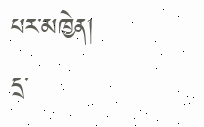པར་མཁྱེན།
དྲ་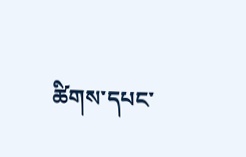ཚིགས་དཔང་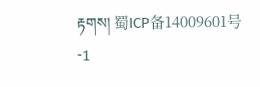རྟགས། 蜀ICP备14009601号-1